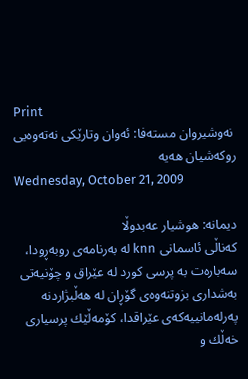Print
 نه‌وشیروان مسته‌فا: ئه‌وان وتارێكی‌ نه‌ته‌وه‌یی روكه‌شیان هه‌یه‌
Wednesday, October 21, 2009

دیمانه‌: هوشیار عه‌بدوڵا
كه‌ناڵی‌ ئاسمانی‌ knn له‌ به‌رنامه‌ی‌ روبه‌ڕودا، سه‌باره‌ت به‌ پرسی‌ كورد له‌ عێراق و چۆنیه‌تی‌ به‌شداری‌ بزوتنه‌وه‌ی‌ گۆڕان له‌ هه‌ڵبژاردنه‌ په‌رله‌مانییه‌كه‌ی‌ عێراقدا، كۆمه‌ڵێك پرسیاری‌ خه‌ڵك و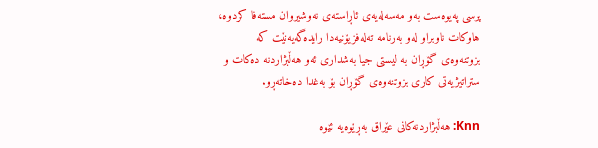پرسی‌ په‌یوه‌ست به‌و مه‌سه‌له‌یه‌ی‌ ئاڕاسته‌ی‌ نه‌وشیروان مسته‌فا كردوه‌، هاوكات ناوبراو له‌و به‌رنامه‌ ته‌له‌فزیۆنیه‌دا رایده‌گه‌یه‌نێت كه‌ بزوتنه‌وه‌ی‌ گۆڕان به‌ لیستی‌ جیا به‌شداری‌ ئه‌و هه‌ڵبژاردنه‌ ده‌كات و ستراتیژیه‌تی‌ كاری‌ بزوتنه‌وه‌ی‌ گۆڕان بۆ به‌غدا ده‌خاته‌ڕو.

Knn: هه‌ڵبژاردنه‌كانی‌ عێراق به‌ڕێوه‌یه‌ ئێوه‌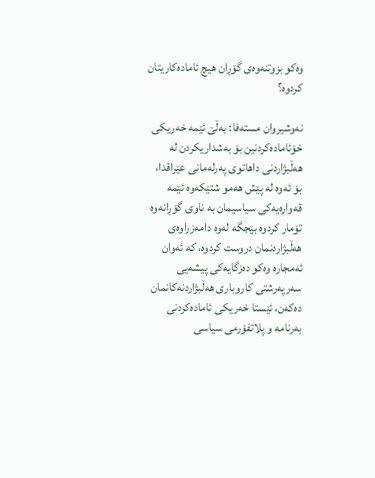وه‌كو بزوتنه‌وه‌ی‌ گۆڕان هیچ ئاماده‌كاریتان كردوه‌؟

نه‌وشیروان مسته‌فا: به‌ڵێ‌ ئێمه‌ خه‌ریكی‌ خۆئاماده‌كردنین بۆ به‌شداریكردن له‌ هه‌ڵبژاردنی‌ داهاتوی‌ په‌رله‌مانی‌ عێراقدا، بۆ ئه‌وه‌ له‌ پێش هه‌مو شتێكه‌وه‌ ئێمه‌ قه‌واره‌یه‌كی‌ سیاسیمان به‌ ناوی‌ گۆڕانه‌وه‌ تۆمار كردوه‌ بێجگه‌ له‌وه‌ دامه‌زراوه‌ی‌ هه‌ڵبژاردنمان دروست كردوه‌، كه‌ ئه‌وان ئه‌مجاره‌ وه‌كو ده‌زگایه‌كی‌ پیشه‌یی‌ سه‌رپه‌رشتی‌ كاروباری‌ هه‌ڵبژاردنه‌كانمان ده‌كه‌ن، ئێستا خه‌ریكی‌ ئاماده‌كردنی‌ به‌رنامه‌ و پلاتفۆرمی‌ سیاسی‌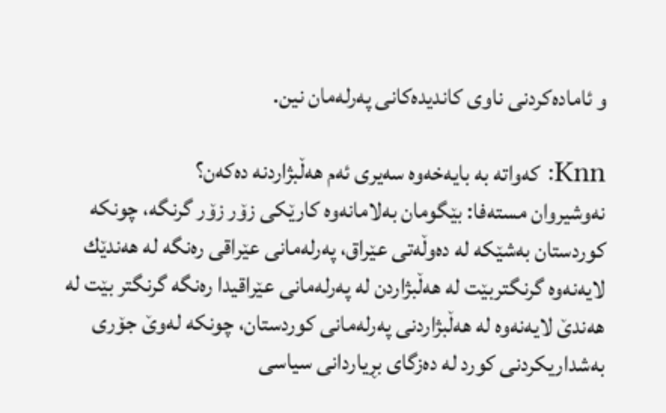و ئاماده‌كردنی‌ ناوی‌ كاندیده‌كانی‌ په‌رله‌مان نین.

Knn: كه‌واته‌ به‌ بایه‌خه‌وه‌ سه‌یری‌ ئه‌م هه‌ڵبژاردنه‌ ده‌كه‌ن؟
نه‌وشیروان مسته‌فا: بێگومان به‌لامانه‌وه‌ كارێكی‌ زۆر زۆر گرنگه‌، چونكه‌ كوردستان به‌شێكه‌ له‌ ده‌وڵه‌تی‌ عێراق، په‌رله‌مانی‌ عێراقی‌ ره‌نگه‌ له‌ هه‌ندێك لایه‌نه‌وه‌ گرنگتربێت له‌ هه‌ڵبژاردن له‌ په‌رله‌مانی‌ عێراقیدا ره‌نگه‌ گرنگتر بێت له‌ هه‌ندێ‌ لایه‌نه‌وه‌ له‌ هه‌ڵبژاردنی‌ په‌رله‌مانی‌ كوردستان، چونكه‌ له‌وێ‌ جۆری‌ به‌شداریكردنی‌ كورد له‌ ده‌زگای‌ بڕیاردانی‌ سیاسی‌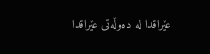عێراقدا له‌ ده‌وڵه‌تی‌ عێراقدا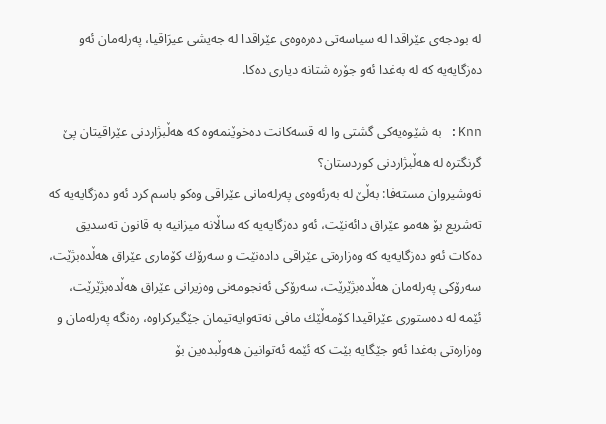له‌ بودجه‌ی‌ عێراقدا له‌ سیاسه‌تی‌ ده‌ره‌وه‌ی‌ عێراقدا له‌ جه‌یشی‌ عیرَاقیا، په‌رله‌مان ئه‌و ده‌زگایه‌یه‌ كه‌ له‌ به‌غدا ئه‌و جۆره‌ شتانه‌ دیاری‌ ده‌كا.

Knn: به‌ شێوه‌یه‌كی‌ گشتی‌ وا له‌ قسه‌كانت ده‌خوێنمه‌وه‌ كه‌ هه‌ڵبژاردنی‌ عێراقیتان پێ گرنگتره‌ له‌ هه‌ڵبژاردنی‌ كوردستان؟
نه‌وشیروان مسته‌فا: به‌ڵێ‌ له‌ به‌رئه‌وه‌ی‌ په‌رله‌مانی‌ عێراقی‌ وه‌كو باسم كرد ئه‌و ده‌زگایه‌یه‌ كه‌ ته‌شریع بۆ هه‌مو عێراق دائه‌نێت، ئه‌و ده‌زگایه‌یه‌ كه‌ ساڵانه‌ میزانیه‌ به‌ قانون ته‌سدیق ده‌كات ئه‌و ده‌زگایه‌یه‌ كه‌ وه‌زاره‌تی‌ عێراقی‌ داده‌نێت و سه‌رۆك كۆماری‌ عێراق هه‌ڵده‌بژێت، سه‌رۆكی‌ په‌رله‌مان هه‌ڵده‌بژێرێت، سه‌رۆكی‌ ئه‌نجومه‌نی‌ وه‌زیرانی‌ عێراق هه‌ڵده‌بژێرێت، ئێمه‌ له‌ ده‌ستوری‌ عێراقیدا كۆمه‌ڵێك مافی‌ نه‌ته‌وایه‌تیمان جێگیركراوه‌، ره‌نگه‌ په‌رله‌مان و وه‌زاره‌تی‌ به‌غدا ئه‌و جێگایه‌ بێت كه‌ ئێمه‌ ئه‌توانین هه‌وڵبده‌ین بۆ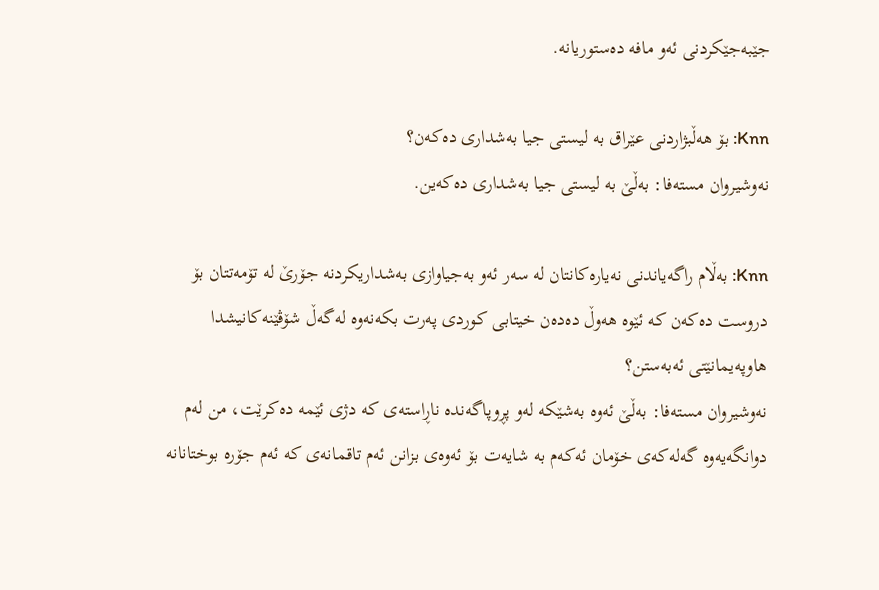جێبه‌جێكردنی‌ ئه‌و مافه‌ ده‌ستوریانه‌.

Knn: بۆ هه‌ڵبژاردنی‌ عێراق به‌ لیستی‌ جیا به‌شداری‌ ده‌كه‌ن؟
نه‌وشیروان مسته‌فا: به‌ڵێ‌ به‌ لیستی‌ جیا به‌شداری‌ ده‌كه‌ین.

Knn: به‌ڵام راگه‌یاندنی‌ نه‌یاره‌كانتان له‌ سه‌ر ئه‌و به‌جیاوازی‌ به‌شداریكردنه‌ جۆرێ له‌ تۆمه‌تتان بۆ دروست ده‌كه‌ن كه‌ ئێوه‌ هه‌وڵ ده‌ده‌ن خیتابی‌ كوردی‌ په‌رت بكه‌نه‌وه‌ له‌گه‌ڵ شۆڤێنه‌كانیشدا هاوپه‌یمانێتی‌ ئه‌به‌ستن؟
نه‌وشیروان مسته‌فا: به‌ڵێ‌ ئه‌وه‌ به‌شێكه‌ له‌و پڕوپاگه‌نده‌ ناڕاسته‌ی‌ كه‌ دژی‌ ئێمه‌ ده‌كرێت، من له‌م دوانگه‌یه‌وه‌ گه‌له‌كه‌ی‌ خۆمان ئه‌كه‌م به‌ شایه‌ت بۆ ئه‌وه‌ی‌ بزانن ئه‌م تاقمانه‌ی‌ كه‌ ئه‌م جۆره‌ بوختانانه‌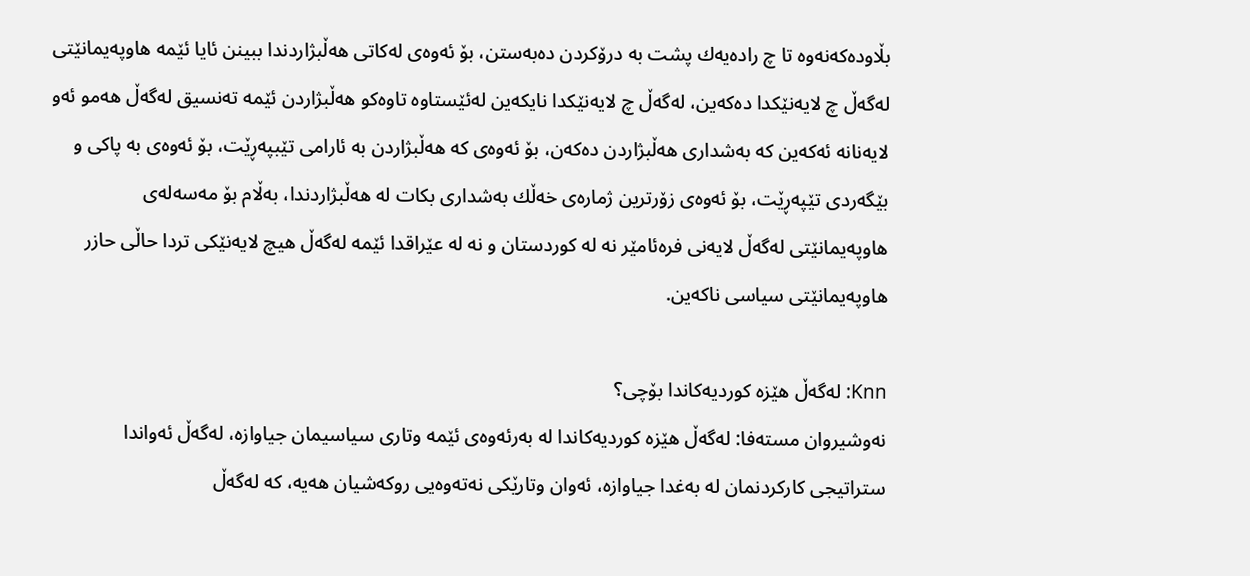بڵاوده‌كه‌نه‌وه‌ تا چ راده‌یه‌ك پشت به‌ درۆكردن ده‌به‌ستن، بۆ ئه‌وه‌ی‌ له‌كاتی‌ هه‌ڵبژاردندا ببینن ئایا ئێمه‌ هاوپه‌یمانێتی‌ له‌گه‌ڵ چ لایه‌نێكدا ده‌كه‌ین، له‌گه‌ڵ چ لایه‌نێكدا نایكه‌ین له‌ئێستاوه‌ تاوه‌كو هه‌ڵبژاردن ئێمه‌ ته‌نسیق له‌گه‌ڵ هه‌مو ئه‌و لایه‌نانه‌ ئه‌كه‌ین كه‌ به‌شداری‌ هه‌ڵبژاردن ده‌كه‌ن، بۆ ئه‌وه‌ی‌ كه‌ هه‌ڵبژاردن به‌ ئارامی‌ تێبپه‌ڕێت، بۆ ئه‌وه‌ی‌ به‌ پاكی‌ و بێگه‌ردی‌ تێپه‌ڕێت، بۆ ئه‌وه‌ی‌ زۆرترین ژماره‌ی‌ خه‌ڵك به‌شداری‌ بكات له‌ هه‌ڵبژاردندا، به‌ڵام بۆ مه‌سه‌له‌ی‌ هاوپه‌یمانێتی‌ له‌گه‌ڵ لایه‌نی‌ فره‌ئامێر نه‌ له‌ كوردستان و نه‌ له‌ عێراقدا ئێمه‌ له‌گه‌ڵ هیچ لایه‌نێكی‌ تردا حاڵی‌ حازر هاوپه‌یمانێتی‌ سیاسی‌ ناكه‌ین.

Knn: له‌گه‌ڵ هێزه‌ كوردیه‌كاندا بۆچی‌؟
نه‌وشیروان مسته‌فا: له‌گه‌ڵ هێزه‌ كوردیه‌كاندا له‌ به‌رئه‌وه‌ی‌ ئێمه‌ وتاری‌ سیاسیمان جیاوازه‌، له‌گه‌ڵ ئه‌واندا ستراتیجی‌ كاركردنمان له‌ به‌غدا جیاوازه‌، ئه‌وان وتارێكی‌ نه‌ته‌وه‌یی‌ روكه‌شیان هه‌یه‌، كه‌ له‌گه‌ڵ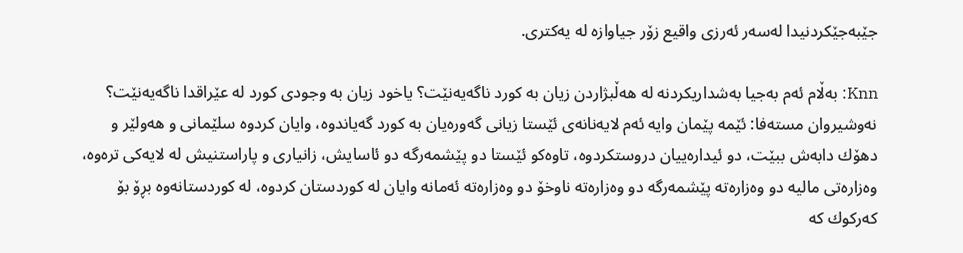جێبه‌جێكردنیدا له‌سه‌ر ئه‌رزی‌ واقیع زۆر جیاوازه‌ له‌ یه‌كتری‌.

Knn: به‌ڵام ئه‌م به‌جیا به‌شداریكردنه‌ له‌ هه‌ڵبژاردن زیان به‌ كورد ناگه‌یه‌نێت؟ یاخود زیان به‌ وجودی‌ كورد له‌ عێراقدا ناگه‌یه‌نێت؟
نه‌وشیروان مسته‌فا: ئێمه‌ پێمان وایه‌ ئه‌م لایه‌نانه‌ی‌ ئێستا زیانی‌ گه‌وره‌یان به‌ كورد گه‌یاندوه‌، وایان كردوه‌ سلێمانی‌ و هه‌ولێر و دهۆك دابه‌ش ببێت، دو ئیداره‌ییان دروستكردوه‌، تاوه‌كو ئێستا دو پێشمه‌رگه‌ دو ئاسایش، زانیاری‌ و پاراستنیش له‌ لایه‌كی‌ تره‌وه‌، وه‌زاره‌تی‌ مالیه‌ دو وه‌زاره‌ته‌‌ پێشمه‌رگه‌ دو وه‌زاره‌ته‌‌ ناوخۆ دو وه‌زاره‌ته‌ ئه‌مانه‌ وایان له‌ كوردستان كردوه‌، له‌ كوردستانه‌وه‌ بڕۆ بۆ كه‌ركوك كه‌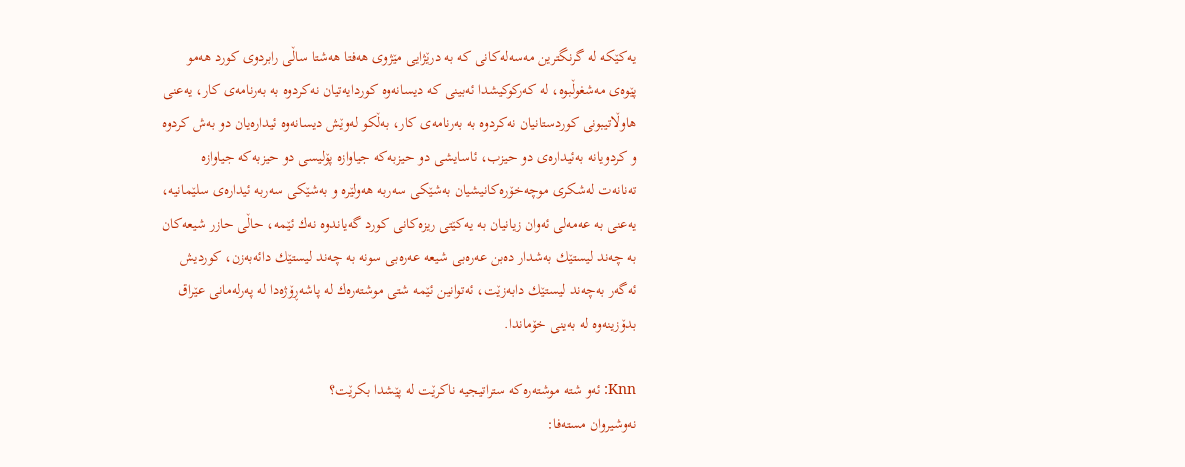یه‌كێكه‌ له‌ گرنگترین مه‌سه‌له‌كانی‌ که‌ به‌ درێژایی‌ مێژوی‌ هه‌فتا هه‌شتا ساڵی‌ رابردوی‌ كورد هه‌مو پێوه‌ی‌ مه‌شغوڵبوه‌، له‌ كه‌ركوكیشدا ئه‌بینی‌ كه‌ دیسانه‌وه‌ كوردایه‌تیان نه‌كردوه‌ به‌ به‌رنامه‌ی‌ كار، یه‌عنی‌ هاوڵاتیبونی‌ كوردستانیان نه‌كردوه‌ به‌ به‌رنامه‌ی‌ كار، به‌ڵكو له‌وێش دیسانه‌وه‌ ئیداره‌یان دو به‌ش كردوه‌ و كردویانه‌ به‌ئیداره‌ی‌ دو حیزب، ئاسایشی‌ دو حیزبه‌كه‌ جیاوازه‌ پۆلیسی‌ دو حیزبه‌كه‌ جیاوازه‌ ته‌نانه‌ت له‌شكری‌ موچه‌خۆره‌كانیشیان به‌شێكی‌ سه‌ربه‌ هه‌ولێره‌ و به‌شێكی‌ سه‌ربه‌ ئیداره‌ی‌ سلێمانیه‌، یه‌عنی‌ به‌ عه‌مه‌لی‌ ئه‌وان زیانیان به‌ یه‌كێتی‌ ریزه‌كانی‌ كورد گه‌یاندوه‌ نه‌ك ئێمه‌، حاڵی‌ حازر شیعه‌كان به‌ چه‌ند لیستێك به‌شدار ده‌بن عه‌ره‌بی‌ شیعه‌ عه‌ره‌بی‌ سونه‌ به‌ چه‌ند لیستێك دائه‌به‌زن، كوردیش ئه‌گه‌ر به‌چه‌ند لیستێك دابه‌زێت، ئه‌توانین ئێمه‌ شتی‌ موشته‌ره‌ك له‌ پاشه‌ڕۆژه‌دا له‌ په‌رله‌مانی‌ عێراق بدۆزینه‌وه‌ له‌ به‌ینی‌ خۆماندا.

Knn: ئه‌و شته‌ موشته‌ره‌كه‌ ستراتیجیه‌ ناكرێت له‌ پێشدا بكرێت؟
نه‌وشیروان مسته‌فا: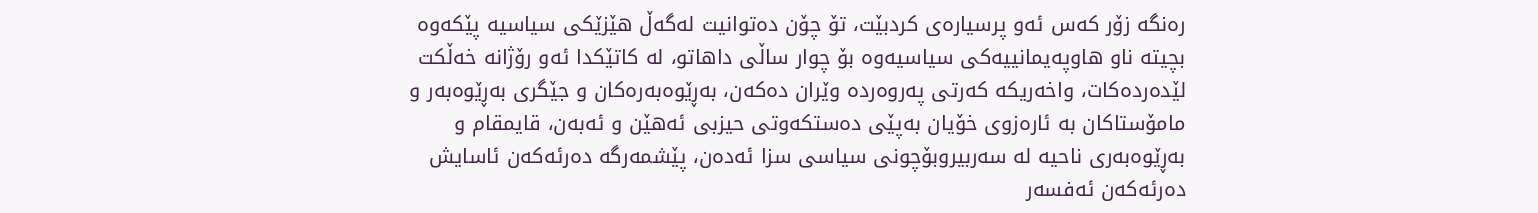ره‌نگه‌ زۆر كه‌س ئه‌و پرسیاره‌ی‌ كردبێت، تۆ چۆن ده‌توانیت له‌گه‌ڵ هێزێكی‌ سیاسیه‌ پێكه‌وه‌ بچیته‌ ناو هاوپه‌یمانییه‌كی‌ سیاسیه‌وه‌ بۆ چوار ساڵی‌ داهاتو، له‌ كاتێكدا ئه‌و رۆژانه‌ خه‌ڵكت لێده‌رده‌كات، واخه‌ریكه‌ كه‌رتی‌ په‌روه‌رده‌ وێران ده‌كه‌ن، به‌ڕێوه‌به‌ره‌كان و جێگری‌ به‌ڕێوه‌به‌ر و مامۆستاكان به‌ ئاره‌زوی‌ خۆیان به‌پێی‌ ده‌ستكه‌وتی‌ حیزبی‌ ئه‌هێن و ئه‌به‌ن، قایمقام و به‌ڕێوه‌به‌ری‌ ناحیه‌ له‌ سه‌ربیروبۆچونی‌ سیاسی‌ سزا ئه‌ده‌ن، پێشمه‌رگه‌ ده‌رئه‌كه‌ن ئاسایش ده‌رئه‌كه‌ن ئه‌فسه‌ر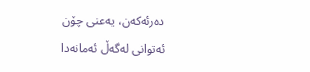ده‌رئه‌كه‌ن، یه‌عنی‌ چۆن ئه‌توانی‌ له‌گه‌ڵ ئه‌مانه‌دا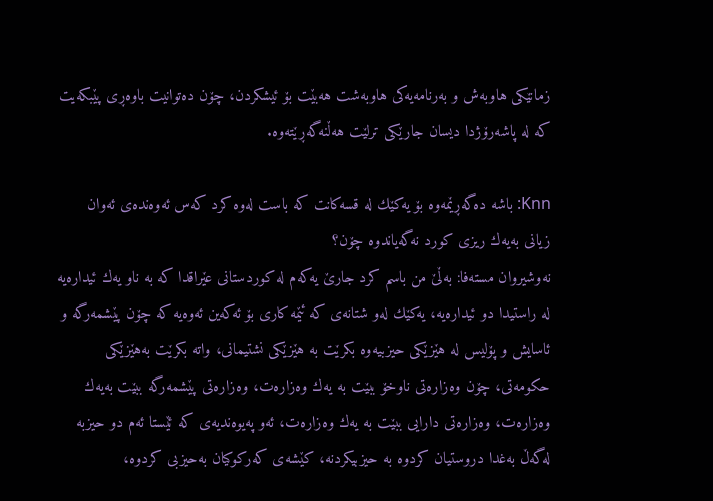زمانێكی‌ هاوبه‌ش و به‌رنامه‌یه‌كی‌ هاوبه‌شت هه‌بێت بۆ ئیشكردن، چۆن ده‌توانیت باوه‌ڕی‌ پێبكه‌یت كه‌ له‌ پاشه‌رۆژدا دیسان جارێكی‌ ترلێت هه‌ڵنه‌گه‌ڕێته‌وه‌.

Knn: باشه‌ ده‌گه‌ڕێمه‌وه‌ بۆ یه‌كێك له‌ قسه‌كانت كه‌ باست له‌وه‌ كرد كه‌س ئه‌وه‌نده‌ی‌ ئه‌وان زیانی‌ به‌یه‌ك ریزی‌ كورد نه‌گه‌یاندوه‌ چۆن؟
نه‌وشیروان مسته‌فا: به‌ڵێ‌ من باسم كرد جارێ یه‌كه‌م له‌ كوردستانی‌ عێراقدا كه‌ به‌ ناو یه‌ك ئیداره‌یه‌ له‌ راستیدا دو ئیداره‌یه‌، یه‌كێك له‌و شتانه‌ی‌ كه‌ ئێمه‌ كاری‌ بۆ ئه‌كه‌ین ئه‌وه‌یه‌ كه‌ چۆن پێشمه‌رگه‌ و ئاسایش و پۆلیس له‌ هێزێكی‌ حیزبیه‌وه‌ بكرێت به‌ هێزێكی‌ نشتیمانی‌، واته‌ بكرێت به‌هێزێكی‌ حكومه‌تی‌، چۆن وه‌زاره‌تی‌ ناوخۆ ببێت به‌ یه‌ك وه‌زاره‌ت، وه‌زاره‌تی‌ پێشمه‌رگه‌ ببێت به‌یه‌ك وه‌زاره‌ت، وه‌زاره‌تی‌ دارایی‌ ببێت به‌ یه‌ك وه‌زاره‌ت، ئه‌و په‌یوه‌ندیه‌ی‌ كه‌ ئێستا ئه‌م دو حیزبه‌ له‌گه‌ڵ به‌غدا دروستیان كردوه‌ به‌ حیزبیكردنه‌، كێشه‌ی‌ كه‌ركوكیان به‌حیزبی كردوه‌،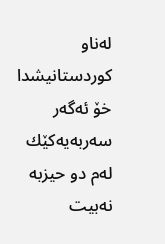له‌ناو كوردستانیشدا خۆ ئه‌گه‌ر سه‌ربه‌یه‌كێك له‌م دو حیزبه‌ نه‌بیت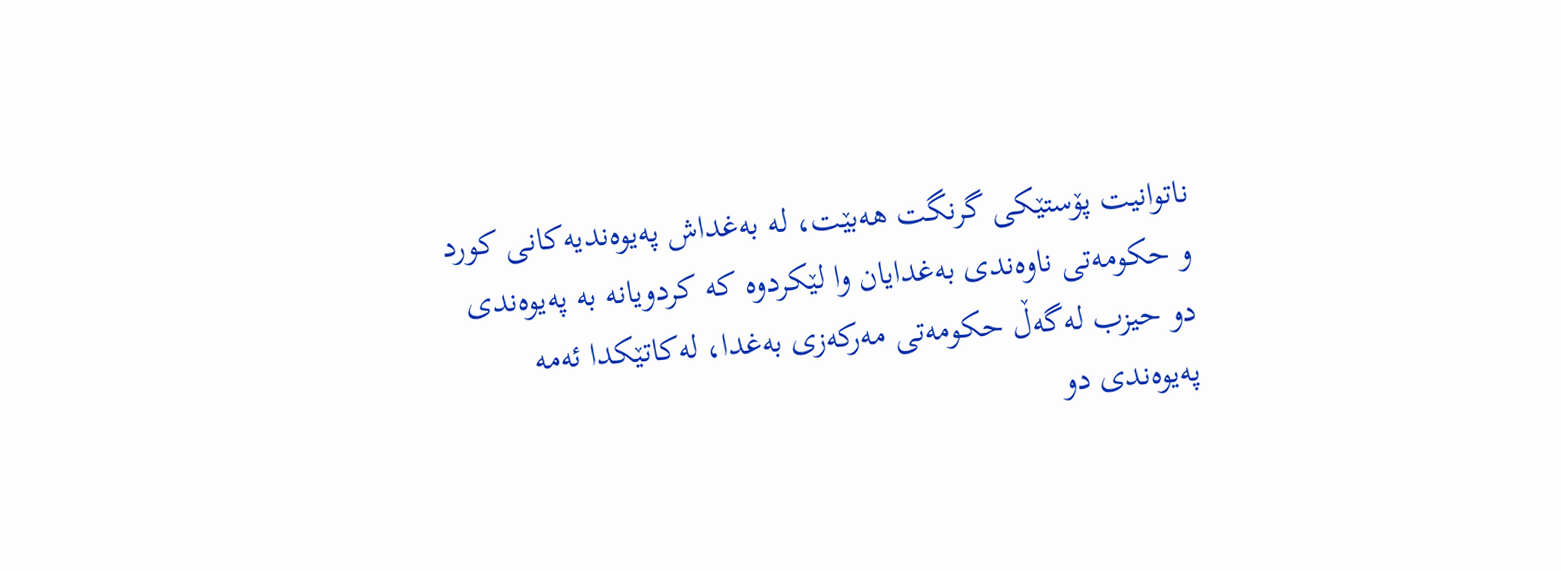ناتوانیت پۆستێكی‌ گرنگت هه‌بێت، له‌ به‌غداش په‌یوه‌ندیه‌كانی‌ كورد و حكومه‌تی‌ ناوه‌ندی‌ به‌غدایان وا لێكردوه‌ كه‌ كردویانه‌ به‌ په‌یوه‌ندی‌ دو حیزب له‌گه‌ڵ حكومه‌تی‌ مه‌ركه‌زی‌ به‌غدا، له‌كاتێكدا ئه‌مه‌ په‌یوه‌ندی دو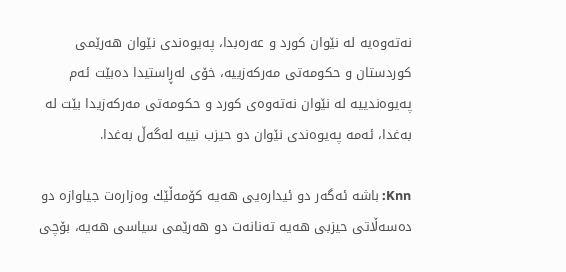نه‌ته‌وه‌یه‌ له‌ نێوان كورد و عه‌ره‌بدا، په‌یوه‌ندی‌ نێوان هه‌رێمی‌ كوردستان و حكومه‌تی‌ مه‌ركه‌زییه‌، خۆی‌ له‌ڕاستیدا ده‌بێت ئه‌م په‌یوه‌ندییه‌ له‌ نێوان نه‌ته‌وه‌ی‌ كورد و حكومه‌تی‌ مه‌ركه‌زیدا بێت له‌ به‌غدا، ئه‌مه‌ په‌یوه‌ندی‌ نێوان دو حیزب نییه‌ له‌گه‌ڵ به‌غدا.

Knn: باشه‌ ئه‌گه‌ر دو ئیداره‌یی‌ هه‌یه‌ كۆمه‌ڵێك وه‌زاره‌ت جیاوازه‌ دو ده‌سه‌ڵاتی‌ حیزبی‌ هه‌یه‌ ته‌نانه‌ت دو هه‌رێمی‌ سیاسی‌ هه‌یه‌، بۆچی‌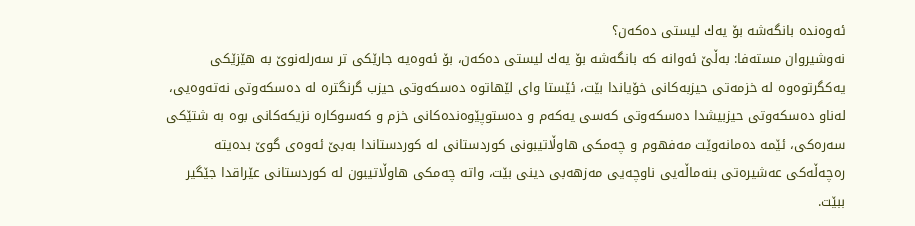ئه‌وه‌نده‌ بانگه‌شه‌ بۆ یه‌ك لیستی‌ ده‌كه‌ن؟
نه‌وشیروان مسته‌فا: به‌ڵێ‌ ئه‌وانه‌ كه‌ بانگه‌شه‌ بۆ یه‌ك لیستی‌ ده‌كه‌ن، بۆ ئه‌وه‌یه‌ جارێكی‌ تر سه‌رله‌نوێ‌ به‌ هێزێكی‌ یه‌كگرتوه‌وه‌ له‌ خزمه‌تی‌ حیزبه‌كانی‌ خۆیاندا بێت، ئێستا وای‌ لێهاتوه‌ ده‌سكه‌وتی‌ حیزب گرنگتره‌ له‌ ده‌سكه‌وتی‌ نه‌ته‌وه‌یی‌، له‌ناو ده‌سكه‌وتی‌ حیزبیشدا ده‌سكه‌وتی‌ كه‌سی‌ یه‌كه‌م و ده‌ستوپێوه‌نده‌كانی‌ خزم و كه‌سوكاره‌ نزیكه‌كانی‌ بوه‌ به‌ شتێكی‌ سه‌ره‌كی‌، ئێمه‌ ده‌مانه‌وێت مه‌فهوم و چه‌مكی‌ هاوڵاتیبونی‌ كوردستانی‌ له‌ كوردستاندا به‌بێ‌ ئه‌وه‌ی‌ گوێ‌ بده‌یته‌ ره‌چه‌ڵه‌كی‌ عه‌شیره‌تی‌ بنه‌ماڵه‌یی‌ ناوچه‌یی‌ مه‌زهه‌بی‌ دینی‌ بێت، واته‌ چه‌مكی‌ هاوڵاتیبون له‌ كوردستانی‌ عێراقدا جێگیر ببێت.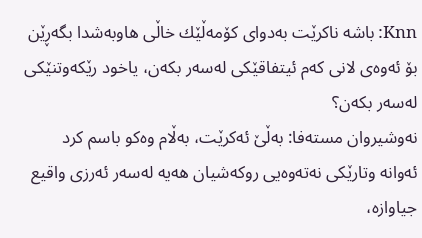Knn: باشه‌ ناكرێت به‌دوای‌ كۆمه‌ڵێك خاڵی‌ هاوبه‌شدا بگه‌ڕێن بۆ ئه‌وه‌ی‌ لانی‌ كه‌م ئیتفاقێكی‌ له‌سه‌ر بكه‌ن، یاخود رێكه‌وتنێكی‌ له‌سه‌ر بكه‌ن؟
نه‌وشیروان مسته‌فا: به‌ڵێ‌ ئه‌كرێت، به‌ڵام وه‌كو باسم كرد ئه‌وانه‌ وتارێكی‌ نه‌ته‌وه‌یی روكه‌شیان هه‌یه‌ له‌سه‌ر ئه‌رزی‌ واقیع جیاوازه‌،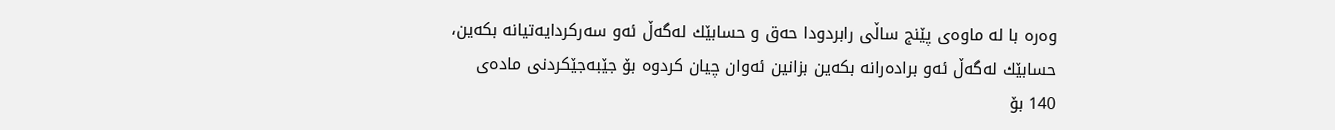وه‌ره‌ با له‌ ماوه‌ی‌ پێنج ساڵی‌ رابردودا حه‌ق و حسابێك له‌گه‌ڵ ئه‌و سه‌ركردایه‌تیانه‌ بكه‌ین، حسابێك له‌گه‌ڵ ئه‌و براده‌رانه‌ بكه‌ین بزانین ئه‌وان چیان كردوه‌ بۆ جێبه‌جێكردنی‌ ماده‌ی‌ 140 بۆ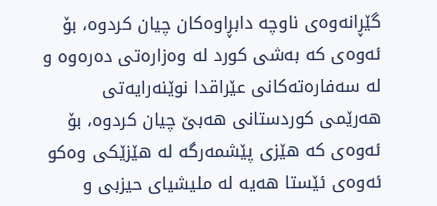گێڕانه‌وه‌ی‌ ناوچه‌ دابڕاوه‌كان چیان كردوه‌، بۆ ئه‌وه‌ی‌ كه‌ به‌شی‌ كورد له‌ وه‌زاره‌تی‌ ده‌ره‌وه‌ و له‌ سه‌فاره‌ته‌كانی‌ عێراقدا نوێنه‌رایه‌تی‌ هه‌رێمی‌ كوردستانی‌ هه‌بێ‌ چیان كردوه‌، بۆ ئه‌وه‌ی‌ كه‌ هێزی‌ پێشمه‌رگه‌ له‌ هێزێكی‌ وه‌كو ئه‌وه‌ی‌ ئێستا هه‌یه‌ له‌ ملیشیای‌ حیزبی‌ و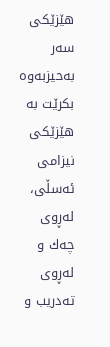هێزێكی‌ سه‌ر به‌حیزبه‌وه‌ بكرێت به‌ هێزێكی‌ نیزامی‌ ئه‌سڵی‌، له‌ڕوی‌ چه‌ك و له‌ڕوی‌ ته‌دریب و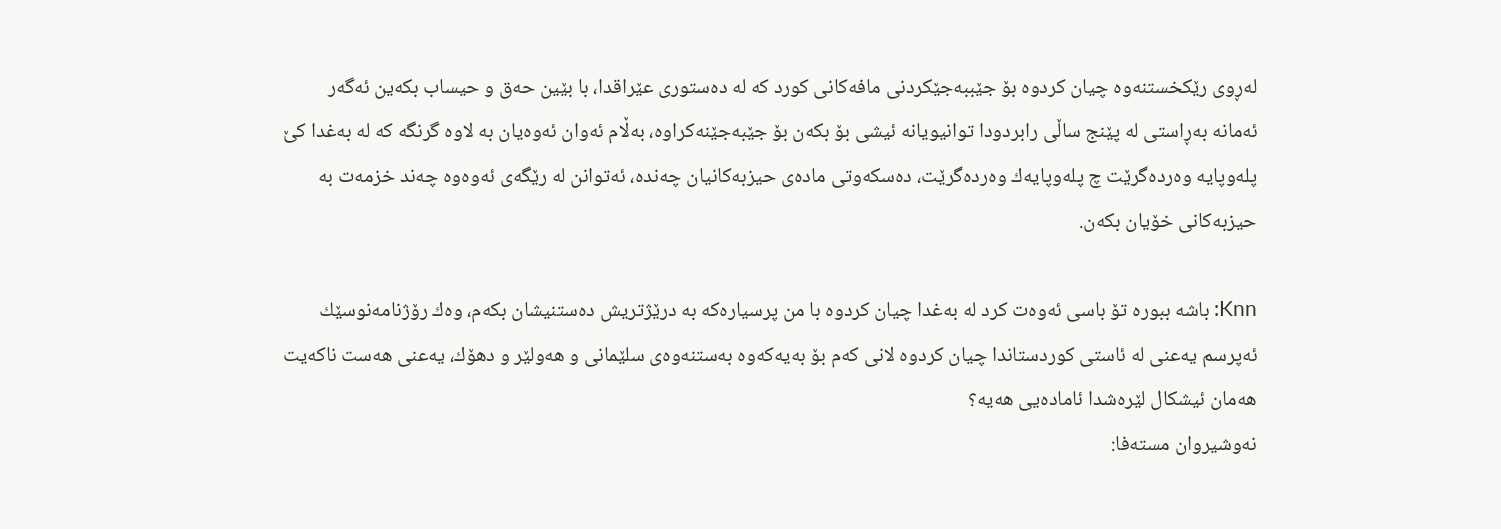له‌ڕوی‌ رێكخستنه‌وه‌ چیان كردوه‌ بۆ جێببه‌جێكردنی‌ مافه‌كانی‌ كورد كه‌ له‌ ده‌ستوری‌ عێراقدا، با بێین حه‌ق و حیساب بكه‌ین ئه‌گه‌ر ئه‌مانه‌ به‌ڕاستی‌ له‌ پێنج ساڵی‌ رابردودا توانیویانه‌ ئیشی‌ بۆ بكه‌ن بۆ جێبه‌جێنه‌كراوه‌، به‌ڵام ئه‌وان ئه‌وه‌یان به‌ لاوه‌ گرنگه‌ كه‌ له‌ به‌غدا كێ پله‌وپایه‌ وه‌رده‌گرێت چ پله‌وپایه‌ك وه‌رده‌گرێت، ده‌سكه‌وتی‌ ماده‌ی‌ حیزبه‌كانیان چه‌نده‌، ئه‌توانن له‌ رێگه‌ی‌ ئه‌وه‌وه‌ چه‌ند خزمه‌ت به‌ حیزبه‌كانی‌ خۆیان بكه‌ن.

Knn: باشه‌ ببوره‌ تۆ باسی‌ ئه‌وه‌ت كرد له‌ به‌غدا چیان كردوه‌ با من پرسیاره‌كه‌ به‌ درێژتریش ده‌ستنیشان بكه‌م، وه‌ك رۆژنامه‌نوسێك ئه‌پرسم یه‌عنی‌ له‌ ئاستی‌ كوردستاندا چیان كردوه‌ لانی‌ كه‌م بۆ به‌یه‌كه‌وه‌ به‌ستنه‌وه‌ی‌ سلێمانی‌ و هه‌ولێر و دهۆك، یه‌عنی‌ هه‌ست ناكه‌یت هه‌مان ئیشكال لێره‌شدا ئاماده‌یی‌ هه‌یه‌؟
نه‌وشیروان مسته‌فا: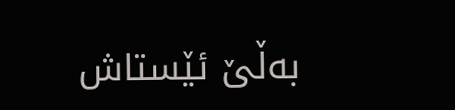به‌ڵێ‌ ئێستاش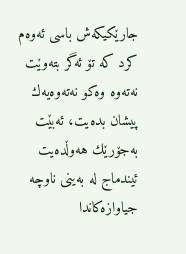جارێكیكه‌ش باسی‌ ئه‌وه‌م كرد كه‌ تۆ ئه‌گر بته‌وێت نه‌ته‌وه‌ وه‌كو نه‌ته‌وه‌یه‌ك پیشان بده‌یت، ئه‌بێت به‌جۆرێك هه‌وڵده‌یت ئیندماج له‌ به‌ینی‌ ناوچه‌ جیاوازه‌كاندا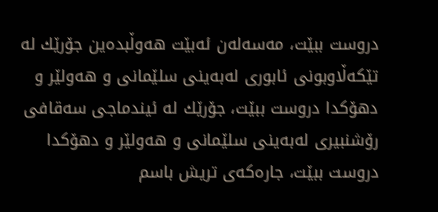دروست ببێت، مه‌سه‌له‌ن ئه‌بێت هه‌وڵبده‌ین جۆرێك له‌ تێكه‌ڵاوبونی‌ ئابوری‌ له‌به‌ینی‌ سلێمانی‌ و هه‌ولێر و دهۆكدا دروست ببێت، جۆرێك له‌ ئیندماجی‌ سه‌قافی‌ رۆشنبیری‌ له‌به‌ینی‌ سلێمانی‌ و هه‌ولێر و دهۆكدا دروست ببێت، جاره‌كه‌ی‌ تریش باسم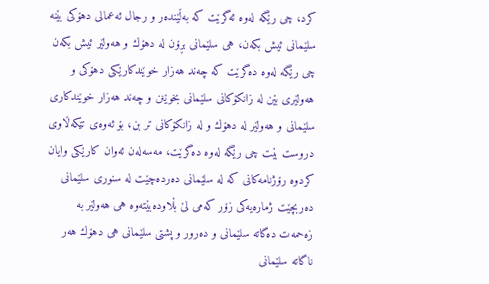كرد، چی‌ رێگه‌ له‌وه‌ ئه‌گرێت كه‌ به‌ڵێنده‌ر و رجال ئه‌عمالی‌ دهۆكی‌ بێنه‌ سلێمانی‌ ئیش بكه‌ن، هی‌ سلێمانی‌ بڕۆن له‌ دهۆك و هه‌ولێر ئیش بكه‌ن چی رێگه‌ له‌وه‌ ده‌گرێت كه‌ چه‌ند هه‌زار خوێندكارێكی‌ دهۆكی‌ و هه‌ولێری‌ بێن له‌ زانكۆكانی‌ سلێمانی‌ بخوێنن و چه‌ند هه‌زار خوێندكاری‌ سلێمانی‌ و هه‌ولێر له‌ دهۆك و له‌ زانكۆكانی‌ تر بن، بۆ ئه‌وه‌ی‌ تێكه‌ڵاوی‌ دروست بێت چی‌ رێگه‌ له‌وه‌ ده‌گرێت، مه‌سه‌له‌ن ئه‌وان كارێكی‌ وایان كردوه‌ رۆژنامه‌كانی‌ كه‌ له‌ سلێمانی‌ ده‌رده‌چێت له‌ سنوری‌ سلێمانی‌ ده‌ربچێت ژماره‌یه‌كی‌ زۆر كه‌می‌ لێ بڵاوده‌بێته‌وه‌ هی‌ هه‌ولێر به‌ زه‌حمه‌ت ده‌گاته‌ سلێمانی‌ و ده‌رور و پشتی‌ سلێمانی‌ هی‌ دهۆك هه‌ر ناگاته‌ سلێمانی‌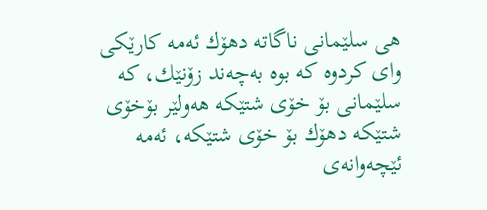هی‌ سلێمانی‌ ناگاته‌ دهۆك ئه‌مه‌ كارێكی‌ وای‌ كردوه‌ كه‌ بوه‌ به‌چه‌ند زۆنێك، كه‌ سلێمانی‌ بۆ خۆی‌ شتێكه‌ هه‌ولێر بۆخۆی‌ شتێكه‌ دهۆك بۆ خۆی‌ شتێكه‌، ئه‌مه‌ ئێچه‌وانه‌ی‌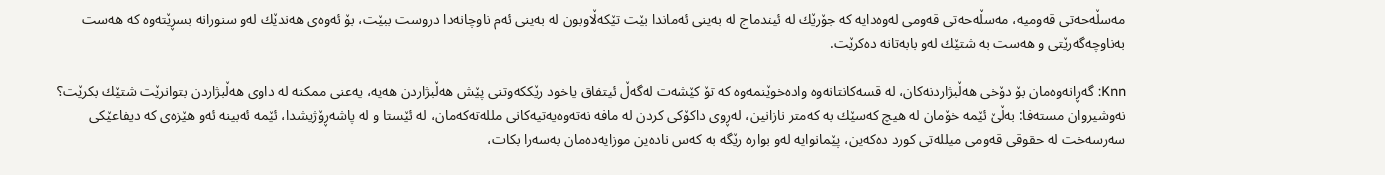مه‌سڵه‌حه‌تی‌ قه‌ومیه‌، مه‌سڵه‌حه‌تی‌ قه‌ومی‌ له‌وه‌دایه‌ كه‌ جۆرێك له‌ ئیندماج له‌ به‌ینی‌ ئه‌ماندا بێت تێكه‌ڵاوبون له‌ به‌ینی‌ ئه‌م ناوچانه‌دا دروست ببێت، بۆ ئه‌وه‌ی‌ هه‌ندێك له‌و سنورانه‌ بسڕێته‌وه‌ كه‌ هه‌ست به‌ناوچه‌گه‌رێتی‌ و هه‌ست به‌ شتێك له‌و بابه‌تانه‌ ده‌كرێت.

Knn: گه‌ڕانه‌وه‌مان بۆ دۆخی‌ هه‌ڵبژاردنه‌كان، له‌ قسه‌كانتانه‌وه‌ واده‌خوێنمه‌وه‌ كه‌ تۆ كێشه‌ت له‌گه‌ڵ ئیتفاق یاخود رێككه‌وتنی‌ پێش هه‌ڵبژاردن هه‌یه‌، یه‌عنی‌ ممكنه‌ له‌ داوی‌ هه‌ڵبژاردن بتوانرێت شتێك بكرێت؟
نه‌وشیروان مسته‌فا: به‌ڵێ‌ ئێمه‌ خۆمان له‌ هیچ كه‌سێك به‌ كه‌متر نازانین، له‌ڕوی‌ داكۆكی‌ كردن له‌ مافه‌ نه‌ته‌وه‌یه‌تیه‌كانی‌ ملله‌ته‌كه‌مان، له‌ ئێستا و له‌ پاشه‌ڕۆژیشدا، ئێمه‌ ئه‌بینه‌ ئه‌و هێزه‌ی‌ كه‌ دیفاعێكی‌ سه‌رسه‌خت له‌ حقوقی‌ قه‌ومی‌ میلله‌تی‌ كورد ده‌كه‌ین، پێمانوایه‌ له‌و بواره‌ رێگه‌ به‌ كه‌س ناده‌ین موزایه‌ده‌مان به‌سه‌را بكات،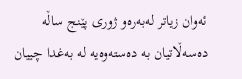ئه‌وان زیاتر له‌به‌ره‌و ژوری‌ پێنج ساڵه‌ ده‌سه‌ڵاتیان به‌ ده‌سته‌وه‌یه‌ له‌ به‌غدا چییان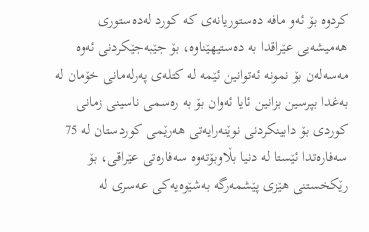كردوه‌ بۆ ئه‌و مافه‌ ده‌ستوریانه‌ی‌ كه‌ كورد له‌ده‌ستوری‌ هه‌میشه‌یی‌ عێراقدا به‌ ده‌ستیهێناوه‌، بۆ جێبه‌جێكردنی‌ ئه‌وه‌ مه‌سه‌له‌ن بۆ نمونه‌ ئه‌توانین ئێمه‌ له‌ كتله‌ی‌ په‌رله‌مانی‌ خۆمان له‌ به‌غدا بپرسین بزانین ئایا ئه‌وان بۆ به‌ ره‌سمی‌ ناسینی‌ زمانی‌ كوردی‌ بۆ دابینكردنی‌ نوێنه‌رایه‌تی‌ هه‌رێمی‌ كوردستان له‌ 75 سه‌فاره‌تدا ئێستا له‌ دنیا بڵاوبۆته‌وه‌ سه‌فاره‌تی‌ عێراقی‌، بۆ رێكخستنی‌ هێزی پێشمه‌رگه‌ به‌شێوه‌یه‌كی‌ عه‌سری‌ له‌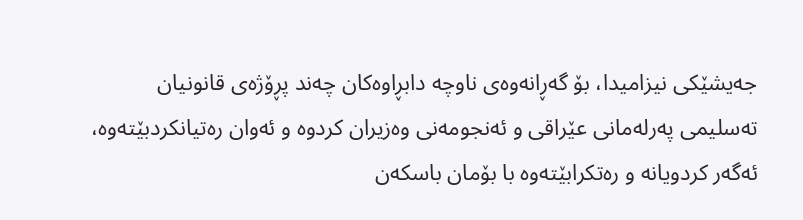جه‌یشێكی‌ نیزامیدا، بۆ گه‌ڕانه‌وه‌ی‌ ناوچه‌ دابڕاوه‌كان چه‌ند پڕۆژه‌ی‌ قانونیان ته‌سلیمی‌ په‌رله‌مانی‌ عێراقی و ئه‌نجومه‌نی‌ وه‌زیران كردوه‌ و ئه‌وان ره‌تیانكردبێته‌وه‌، ئه‌گه‌ر كردویانه‌ و ره‌تكرابێته‌وه‌ با بۆمان باسكه‌ن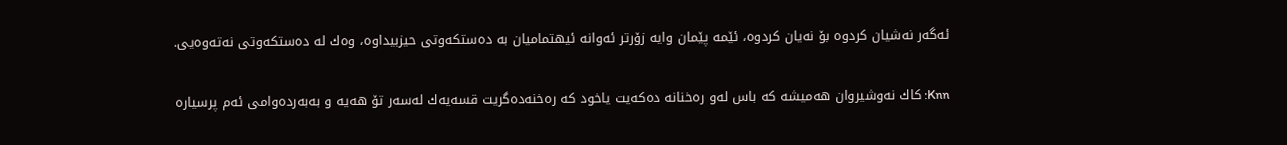ئه‌گه‌ر نه‌شیان كردوه‌ بۆ نه‌یان كردوه‌، ئێمه‌ پێمان وایه‌ زۆرتر ئه‌وانه‌ ئیهتمامیان به‌ ده‌ستكه‌وتی‌ حیزبیداوه‌، وه‌ك له‌ ده‌ستكه‌وتی‌ نه‌ته‌وه‌یی.

Knn: كاك نه‌وشیروان هه‌میشه‌ كه‌ باس له‌و ره‌خنانه‌ ده‌كه‌یت یاخود كه‌ ره‌خنه‌ده‌گریت قسه‌یه‌ك له‌سه‌ر تۆ هه‌یه‌ و به‌به‌رده‌وامی‌ ئه‌م پرسیاره‌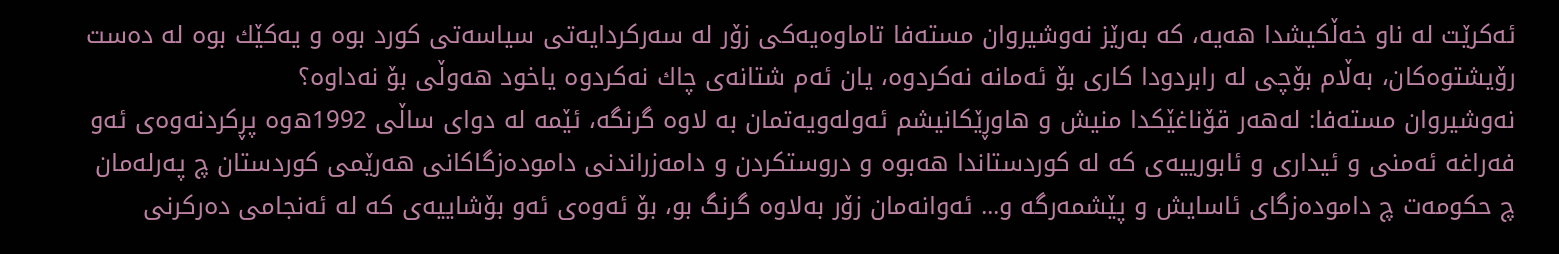ئه‌كرێت له‌ ناو خه‌ڵكیشدا هه‌یه‌، كه‌ به‌رێز نه‌وشیروان مسته‌فا تاماوه‌یه‌كی‌ زۆر له‌ سه‌ركردایه‌تی‌ سیاسه‌تی‌ كورد بوه‌ و یه‌كێك بوه‌ له‌ ده‌ست رۆیشتوه‌كان، به‌ڵام بۆچی‌ له‌ رابردودا كاری‌ بۆ ئه‌مانه‌ نه‌كردوه‌، یان ئه‌م شتانه‌ی‌ چاك نه‌كردوه‌ یاخود هه‌وڵی‌ بۆ نه‌داوه‌؟
نه‌وشیروان مسته‌فا: له‌هه‌ر قۆناغێكدا منیش و هاوڕێكانیشم ئه‌وله‌ویه‌تمان به‌ لاوه‌ گرنگه‌، ئێمه‌ له‌ دوای‌ ساڵی‌ 1992ه‌وه‌ پڕكردنه‌وه‌ی‌ ئه‌و فه‌راغه‌ ئه‌منی‌ و ئیداری‌ و ئابورییه‌ی‌ كه‌ له‌ كوردستاندا هه‌بوه‌ و دروستكردن و دامه‌زراندنی‌ داموده‌زگاكانی‌ هه‌رێمی‌ كوردستان چ په‌رله‌مان چ حكومه‌ت چ داموده‌زگای‌ ئاسایش و پێشمه‌رگه‌ و... ئه‌وانه‌مان زۆر به‌لاوه‌ گرنگ بو، بۆ ئه‌وه‌ی‌ ئه‌و بۆشاییه‌ی‌ كه‌ له‌ ئه‌نجامی‌ ده‌ركرنی‌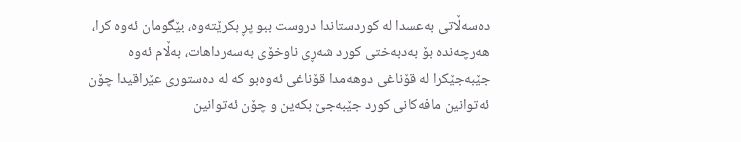ده‌سه‌ڵاتی‌ به‌عسدا له‌ كوردستاندا دروست ببو پڕ بكرێته‌وه‌، بێگومان ئه‌وه‌ كرا، هه‌رچه‌نده‌ بۆ به‌دبه‌ختی‌ كورد شه‌ڕی‌ ناوخۆی‌ به‌سه‌رداهات، به‌ڵام ئه‌وه‌ جێبه‌جێكرا له‌ قۆناغی‌ دوهه‌مدا قۆناغی‌ ئه‌وه‌بو كه‌ له‌ ده‌ستوری‌ عێراقیدا چۆن ئه‌توانین مافه‌كانی‌ كورد جێبه‌جێ بكه‌ین و چۆن ئه‌توانین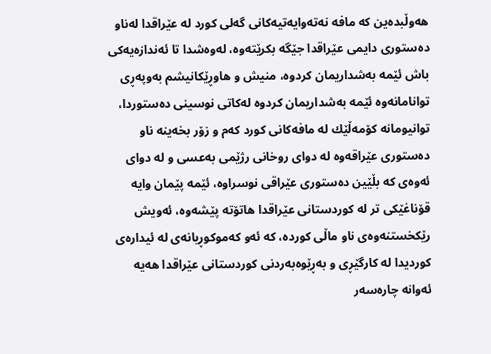هه‌وڵبده‌ین كه‌ مافه‌ نه‌ته‌وایه‌تیه‌كانی گه‌لی‌ كورد له‌ عێراقدا له‌ناو ده‌ستوری‌ دایمی‌ عێراقدا جێگه‌ بكرێته‌وه‌، له‌وه‌شدا تا ئه‌ندازه‌یه‌كی‌ باش ئێمه‌ به‌شداریمان كردوه‌، منیش و هاوڕێكانیشم به‌وپه‌ڕی‌ توانامانه‌وه‌ ئێمه‌ به‌شداریمان كردوه‌ له‌كاتی‌ نوسینی‌ ده‌ستوردا، توانیومانه‌ كۆمه‌ڵێك له‌ مافه‌كانی‌ كورد كه‌م و زۆر بخه‌ینه‌ ناو ده‌ستوری‌ عێراقه‌وه‌ له‌ دوای‌ روخانی‌ رژێمی‌ به‌عسی‌ و له‌ دوای‌ ئه‌وه‌ی‌ كه‌ بڵێین ده‌ستوری‌ عێراقی‌ نوسراوه‌، ئێمه‌ پێمان وایه‌ قۆناغێكی‌ تر له‌ كوردستانی‌ عێراقدا هاتۆته‌ پێشه‌وه‌، ئه‌ویش رێكخستنه‌وه‌ی‌ ناو ماڵی‌ كورده‌، كه‌ ئه‌و كه‌موكوڕیانه‌ی‌ له‌ ئیداره‌ی‌ كوردیدا له‌ كارگێڕی‌ و به‌ڕێوه‌به‌ردنی‌ كوردستانی‌ عێراقدا هه‌یه‌ ئه‌وانه‌ چاره‌سه‌ر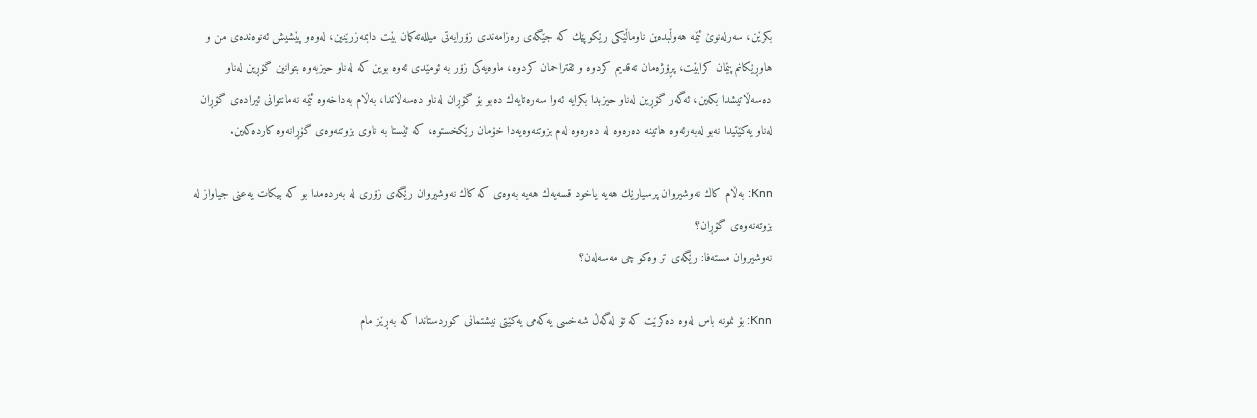بكرێن، سه‌رله‌نوێ‌ ئێمه‌ هه‌وڵبده‌ین ناوماڵێكی‌ رێكوپێك كه‌ جێگه‌ی‌ ره‌زامه‌ندی‌ زۆرایه‌تی‌ میلله‌ته‌كمان بێت دابمه‌زرێنین، له‌وه‌و پێشیش ئه‌نوه‌نده‌ی‌ من و هاوڕێكانم پێمان كرابێت، پڕۆژه‌مان ته‌قدیم كردوه‌ و ئقتراحمان كردوه‌، ماوه‌یه‌كی‌ زۆر به‌ ئومێدی‌ ئه‌وه‌ بوین كه‌ له‌ناو حیزبه‌وه‌ بتوانین گۆڕین له‌ناو ده‌سه‌ڵاتیشدا بكه‌ین، ئه‌گه‌ر گۆڕین له‌ناو حیزبدا بكرایه‌ ئه‌وا سه‌ره‌تایه‌ك ده‌بو بۆ گۆڕان له‌ناو ده‌سه‌ڵاتدا، به‌ڵام به‌داخه‌وه‌ ئێمه‌ نه‌مانتوانی‌ ئیراده‌ی‌ گۆڕان له‌ناو یه‌كێتیدا نه‌بو له‌به‌رئه‌وه‌ هاتینه‌ ده‌ره‌وه‌ له‌ ده‌ره‌وه‌ له‌م بزوتنه‌وه‌یه‌دا خۆمان رێكخستوه‌، كه‌ ئێستا به‌ ناوی‌ بزوتنه‌وه‌ی‌ گۆڕانه‌وه‌ كارده‌كه‌ین.

Knn: به‌ڵام كاك نه‌وشیروان پرسیارێك هه‌یه‌ یاخود قسه‌یه‌ك هه‌یه‌ به‌وه‌ی‌ كه‌ كاك نه‌وشیروان رێگه‌ی‌ زۆری‌ له‌ به‌رده‌مدا بو كه‌ بیكات یه‌عنی‌ جیاواز له‌ بزوته‌نه‌وه‌ی‌ گۆڕان؟
نه‌وشیروان مسته‌فا: رێگه‌ی‌ تر وه‌كو چی‌ مه‌سه‌له‌ن؟

Knn: بۆ نمونه‌ باس له‌وه‌ ده‌كرێت كه‌ تۆ له‌گه‌ڵ شه‌خسی‌ یه‌كه‌می‌ یه‌كێتی‌ نیشتمانی‌ كوردستاندا كه‌ به‌ڕێز مام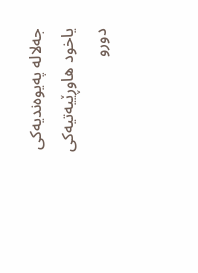جه‌لاله‌ په‌یوه‌ندیه‌كی‌ یاخود هاوڕێیه‌تیه‌كی‌ دورو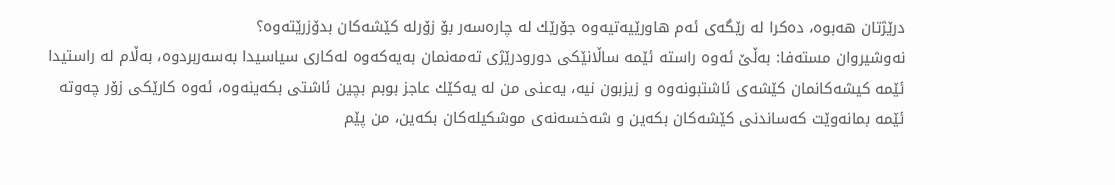درێژتان هه‌بوه‌، ده‌كرا له‌ رێگه‌ی‌ ئه‌م هاورێیه‌تیه‌وه‌ جۆرێك له‌ چاره‌سه‌ر بۆ زۆرله‌ كێشه‌كان بدۆزرێته‌وه‌؟
نه‌وشیروان مسته‌فا: به‌ڵێ‌ ئه‌وه‌ راسته‌ ئێمه‌ ساڵانێكی‌ دورودرێژی‌ ته‌مه‌نمان به‌یه‌كه‌وه‌ له‌كاری‌ سیاسیدا به‌سه‌ربردوه‌، به‌ڵام له‌ راستیدا ئێمه‌ كیشه‌كانمان كێشه‌ی‌ ئاشتبونه‌وه‌ و زیزبون نیه‌، یه‌عنی‌ من له‌ یه‌كێك عاجز بوبم بچین ئاشتی‌ بكه‌ینه‌وه‌، ئه‌وه‌ كارێكی‌ زۆر چه‌وته‌ ئێمه‌ بمانه‌وێت كه‌ساندنی‌ كێشه‌كان بكه‌ین و شه‌خسه‌نه‌ی‌ موشكیله‌كان بكه‌ین، من پێم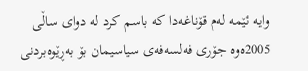وایه‌ ئێمه‌ له‌م قۆناغه‌دا كه‌ باسم كرد له‌ دوای‌ ساڵی‌ 2005ه‌وه‌ جۆری‌ فه‌لسه‌فه‌ی‌ سیاسیمان بۆ به‌ڕێوه‌بردنی‌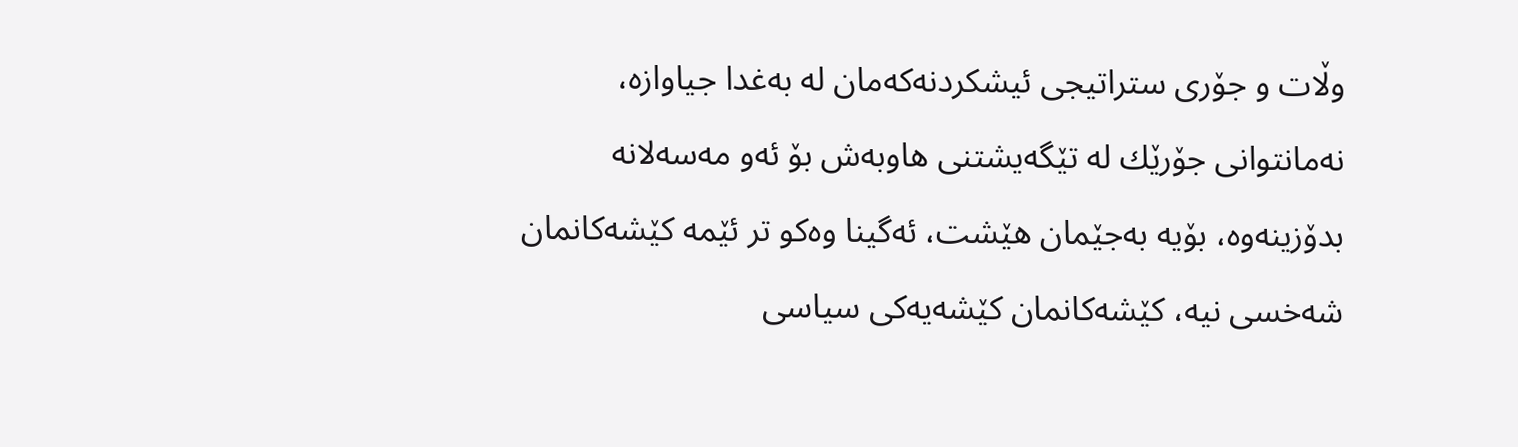وڵات و جۆری‌ ستراتیجی‌ ئیشكردنه‌كه‌مان له‌ به‌غدا جیاوازه‌، نه‌مانتوانی‌ جۆرێك له‌ تێگه‌یشتنی‌ هاوبه‌ش بۆ ئه‌و مه‌سه‌لانه‌ بدۆزینه‌وه‌، بۆیه‌ به‌جێمان هێشت، ئه‌گینا وه‌كو تر ئێمه‌ كێشه‌كانمان شه‌خسی‌ نیه‌، كێشه‌كانمان كێشه‌یه‌كی‌ سیاسی‌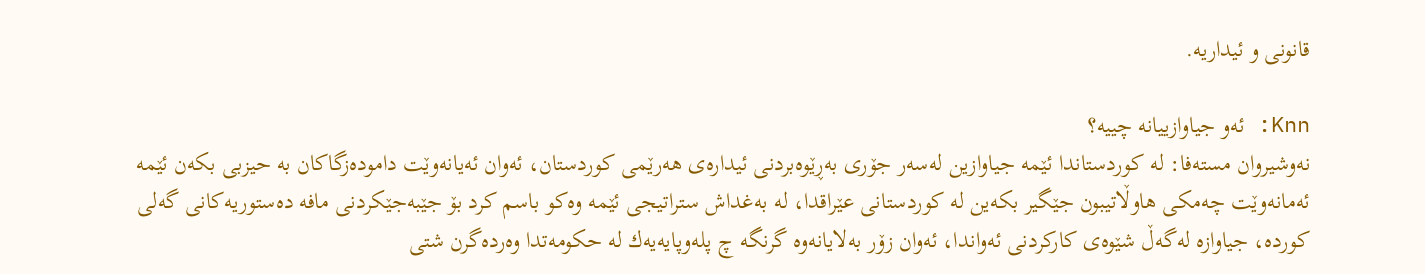قانونی‌ و ئیداریه‌.

Knn: ئه‌و جیاوازییانه‌ چییه‌؟
نه‌وشیروان مسته‌فا: له‌ كوردستاندا ئێمه‌ جیاوازین له‌سه‌ر جۆری‌ به‌ڕێوه‌بردنی‌ ئیداره‌ی‌ هه‌رێمی‌ كوردستان، ئه‌وان ئه‌یانه‌وێت داموده‌زگاكان به‌ حیزبی‌ بكه‌ن ئێمه‌ ئه‌مانه‌وێت چه‌مكی‌ هاوڵاتیبون جێگیر بكه‌ین له‌ كوردستانی‌ عێراقدا، له‌ به‌غداش ستراتیجی‌ ئێمه‌ وه‌كو باسم كرد بۆ جێبه‌جێكردنی‌ مافه‌ ده‌ستوریه‌كانی‌ گه‌لی‌ كورده‌، جیاوازه‌ له‌گه‌ڵ شێوه‌ی‌ كاركردنی‌ ئه‌واندا، ئه‌وان زۆر به‌لایانه‌وه‌ گرنگه‌ چ پله‌وپایه‌یه‌ك له‌ حكومه‌تدا وه‌رده‌گرن شتی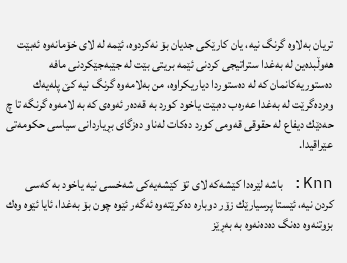تریان به‌لاوه‌ گرنگ نیه‌، یان كارێكی‌ جدیان بۆ نه‌كردوه‌، ئێمه‌ له‌ لای‌ خۆمانه‌وه‌ ئه‌بێت هه‌وڵبده‌ین له‌ به‌غدا ستراتیجی‌ كردنی‌ ئێمه‌ بریتی‌ بێت له‌ جێبه‌جێكردنی‌ مافه‌ ده‌ستوریه‌كانمان كه‌ له‌ ده‌ستوردا دیاریكراوه‌، من به‌لامه‌وه‌ گرنگ نیه‌ كێ‌ پله‌یه‌ك وه‌رده‌گرێت له‌ به‌غدا عه‌ره‌ب ده‌بێت یاخود كورد به‌ قه‌ده‌ر ئه‌وه‌ی‌ كه‌ به‌ لامه‌وه‌ گرنگه‌ تا چ حه‌دێك دیفاع له‌ حقوقی‌ قه‌ومی‌ كورد ده‌كات له‌ناو ده‌زگای‌ بڕیاردانی‌ سیاسی حكومه‌تی‌ عێراقیدا.

Knn: باشه‌ لێره‌دا كێشه‌كه‌ لای‌ تۆ كێشه‌یه‌كی‌ شه‌خسی‌ نیه‌ یاخود به‌ كه‌سی‌ كردن نیه‌، ئێستا پرسیارێك زۆر دوباره‌ ده‌كرێته‌وه‌ ئه‌گه‌ر ئێوه‌ چون بۆ به‌غدا، ئایا ئێوه‌ وه‌ك بزوتنه‌وه‌ ده‌نگ ده‌ده‌نه‌وه‌ به‌ به‌ڕێز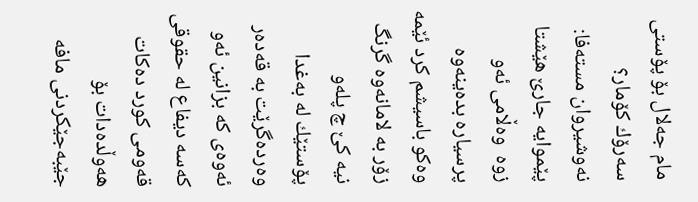مام جه‌لال بۆ پۆستی‌ سه‌رۆك كۆمار؟
نه‌وشیروان مسته‌فا: پێموایه‌ جارێ‌ هێشتا زوه‌  وه‌ڵامی‌ ئه‌و پرسیاره‌ بده‌ینه‌وه‌ وه‌كو باسیشم كرد ئێمه‌ زۆر به‌ لامانه‌وه‌ گرنگ نیه‌ كێ‌ چ پله‌و پۆستێك له‌ به‌غدا وه‌رده‌گرێت به‌ قه‌ده‌ر ئه‌وه‌ی‌ كه‌ بزانین ئه‌و كه‌سه‌ دیفاع له‌ حقوقی‌ قه‌ومی‌ كورد ده‌كات هه‌وڵده‌دات بۆ جێبه‌جێكردنی‌ مافه‌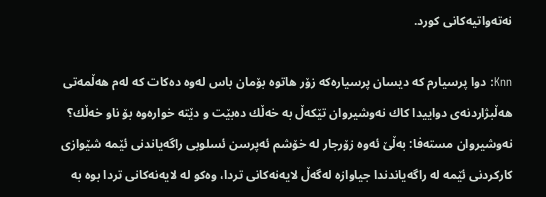نه‌ته‌واتیه‌كانی‌ كورد.

Knn: دوا پرسیارم كه‌ دیسان پرسیاره‌كه‌ زۆر هاتوه‌ بۆمان باس له‌وه‌ ده‌كات كه‌ له‌م هه‌ڵمه‌تی‌ هه‌ڵبژاردنه‌ی‌ دواییدا كاك نه‌وشیروان تێكه‌ڵ به‌ خه‌ڵك ده‌بێت و دێته‌ خواره‌وه‌ بۆ ناو خه‌ڵك؟
نه‌وشیروان مسته‌فا: به‌ڵێ‌ ئه‌وه‌ زۆرجار له‌ خۆشم ئه‌پرسن ئسلوبی‌ راگه‌یاندنی‌ ئێمه‌ شێوازی‌ كاركردنی‌ ئێمه‌ له‌ راگه‌یاندندا جیاوازه‌ له‌گه‌ڵ لایه‌نه‌كانی‌ تردا، وه‌كو له‌ لایه‌نه‌كانی‌ تردا بوه‌ به‌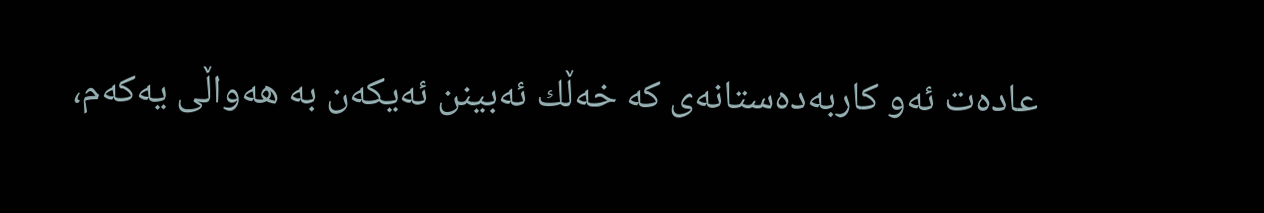عاده‌ت ئه‌و كاربه‌ده‌ستانه‌ی كه‌ خه‌ڵك ئه‌بینن ئه‌یكه‌ن به‌ هه‌واڵی‌ یه‌كه‌م،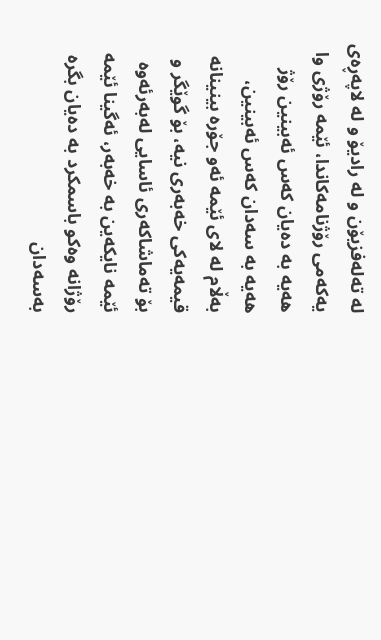له‌ ته‌له‌فزیۆن و له‌ رادیۆ و له‌ لاپه‌ڕه‌ی‌ یه‌كه‌می‌ رۆژنامه‌كاندا، ئێمه‌ رۆژی‌ وا هه‌یه‌ به‌ ده‌یان كه‌س ئه‌بینین رۆژ هه‌یه‌ به‌ سه‌دان كه‌س ئه‌بینین، به‌ڵام له‌ لای‌ ئێمه‌ ئه‌و جۆره‌ بینینانه‌ قیمه‌یه‌كی‌ خه‌به‌ری‌ نیه‌، بۆ گوێگر و بۆ ته‌ماشاكه‌ری‌ ئاسایی‌ له‌به‌رئه‌وه‌ ئێمه‌ نایكه‌ین به‌ خه‌به‌ر، ئه‌گینا ئێمه‌ رۆژانه‌ وه‌كو باسمكرد به‌ ده‌یان بگره‌ به‌سه‌دان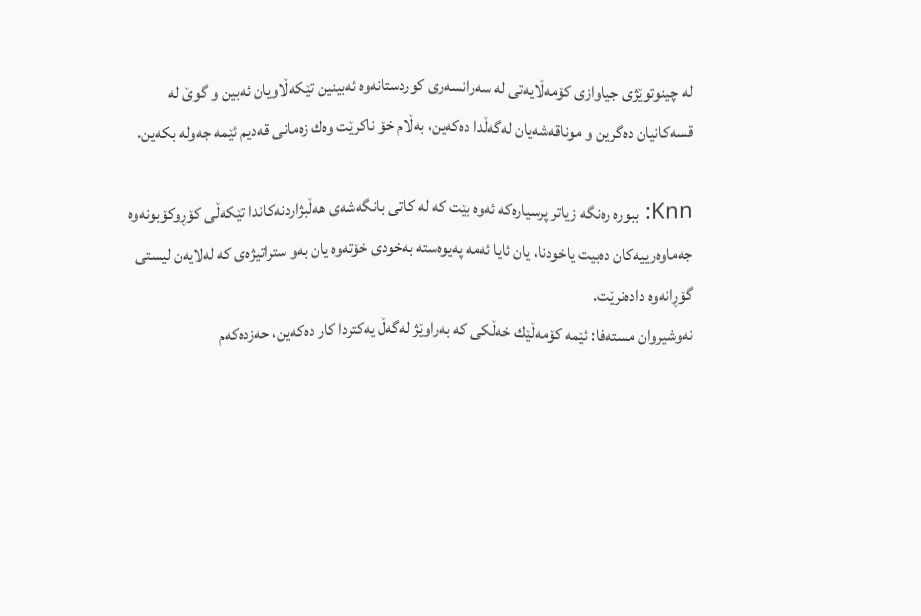له‌ چینوتوێژی‌ جیاوازی‌ كۆمه‌ڵایه‌تی‌ له‌ سه‌رانسه‌ری‌ كوردستانه‌وه‌ ئه‌بینین تێكه‌ڵاویان ئه‌بین و گوێ له‌ قسه‌كانیان ده‌گرین و موناقه‌شه‌یان له‌گه‌ڵدا ده‌كه‌ین، به‌ڵام خۆ ناكرێت وه‌ك زه‌مانی‌ قه‌دیم ئێمه‌ جه‌وله‌ بكه‌ین.

Knn: ببوره‌ ره‌نگه‌ زیاتر پرسیاره‌كه‌ ئه‌وه‌ بێت كه‌ له‌ كاتی‌ بانگه‌شه‌ی‌ هه‌ڵبژاردنه‌كاندا تێكه‌ڵی‌ كۆڕوكۆبونه‌وه‌ جه‌ماوه‌رییه‌كان ده‌بیت یاخودنا، یان ئایا ئه‌مه‌ په‌یوه‌سته‌ به‌خودی‌ خۆته‌وه‌ یان به‌و ستراتیژه‌ی‌ كه‌ له‌لایه‌ن لیستی‌ گۆڕانه‌وه‌ داده‌نرێت.
نه‌وشیروان مسته‌فا: ئێمه‌ كۆمه‌ڵێك خه‌ڵكی‌ كه‌ به‌راوێژ له‌گه‌ڵ یه‌كتردا كار ده‌كه‌ین، حه‌زده‌كه‌م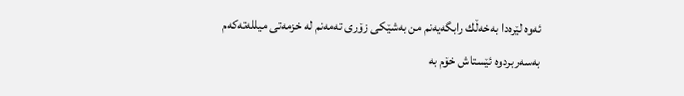ئه‌وه‌ لێره‌دا به‌خه‌ڵك رابگه‌یه‌نم من به‌شێكی‌ زۆری‌ ته‌مه‌نم له‌ خزمه‌تی‌ میلله‌ته‌كه‌م به‌سه‌ربردوه‌ ئێستاش خۆم به‌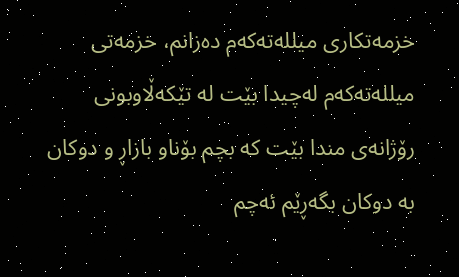خزمه‌تكاری‌ میلله‌ته‌كه‌م ده‌زانم، خزمه‌تی‌ میلله‌ته‌كه‌م له‌چیدا بێت له‌ تێكه‌ڵاوبونی‌ رۆژانه‌ی‌ مندا بێت كه‌ بچم بۆناو بازاڕ و دوكان به‌ دوكان بگه‌ڕێم ئه‌چم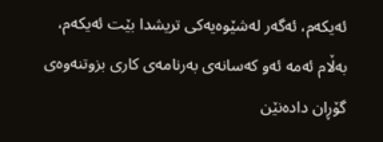ئه‌یكه‌م، ئه‌گه‌ر له‌شێوه‌یه‌كی‌ تریشدا بێت ئه‌یكه‌م، به‌ڵام ئه‌مه‌ ئه‌و كه‌سانه‌ی‌ به‌رنامه‌ی‌ كاری‌ بزوتنه‌وه‌ی‌ گۆڕان داده‌نێن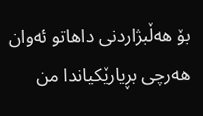بۆ هه‌ڵبژاردنی‌ داهاتو ئه‌وان هه‌رچی‌ بڕیارێكیاندا من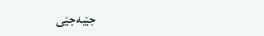جێبه‌جێی‌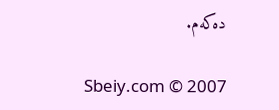ده‌كه‌م.

Sbeiy.com © 2007